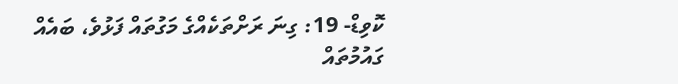ކޮވިޑް- 19: ގިނަ ރަށްތަކެއްގެ މަގުތައް ފަޅުވެ، ބައެއް ގައުމުތައް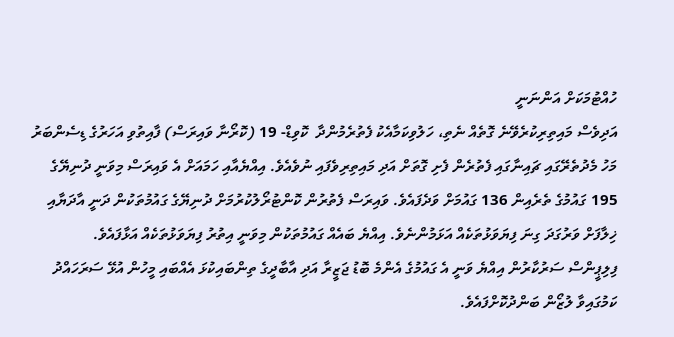ހުއްޓުމަކަށް އަންނަނީ
އަދިވެސް މައިތިރިކުރެވޭނެ ގޮތެއް ނެތި، ހަލުވިކަމާއެކު ފެތުރެމުންދާ  ކޮވިޑް- 19 (ކޮރޯނާ ވައިރަސް) ފާއިތުވި އަހަރުގެ ޑިސެންބަރު މަހު މެދުތެރޭގައި ޗައިނާގައި ފެތުރެން ފެށި ގޮތަށް އަދި މައިތިރިވެފައި ނުވެއެވެ. އިއްޔެއާއި ހަމައަށް އެ ވައިރަސް މިވަނީ ދުނިޔޭގެ 195 ގައުމުގެ ތެރެއިން 136 ގައުމަށް ވަދެފައެވެ. ވައިރަސް ފެތުރުން ކޮންޓުރޯލުކުރުމަށް ދުނިޔޭގެ ގައުމުތަކުން ދަނީ އާދަޔާއި ޚިލާފަށް ވަރުގަދަ ގިނަ ފިޔަވަޅުތަކެއް އަޅަމުންނެވެ. އިއްޔެ ބައެއް ގައުމުތަކުން މިވަނީ އިތުރު ފިޔަވަޅުތަކެއް އަޅާފައެވެ.
ފިލިޕީންސް ސަރުކާރުން އިއްޔެ ވަނީ އެ ގައުމުގެ އެންމެ ބޮޑު ޖަޒީރާ އަދި އާބާދީގެ ތިންބައިކުޅަ އެއްބައި މީހުން އުޅޭ ސަރަހައްދު ކަމުގައިވާ ލުޒޯން ބަންދުކޮށްފައެވެ.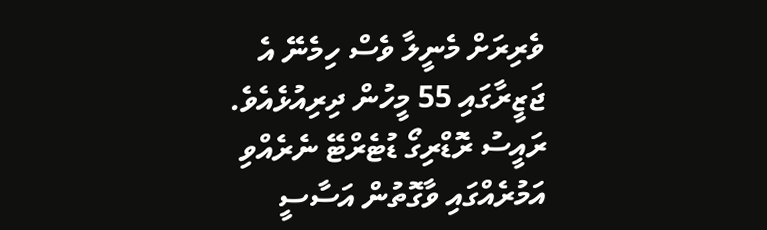ވެރިރަށް މެނީލާ ވެސް ހިމެނޭ އެ ޖަޒީރާގައި 55 މީހުން ދިރިއުޅެއެވެ. ރައީސު ރޮޑްރިގޯ ޑުޓެރްޓޭ ނެރެއްވި އަމުރެއްގައި ވާގޮތުން އަސާސީ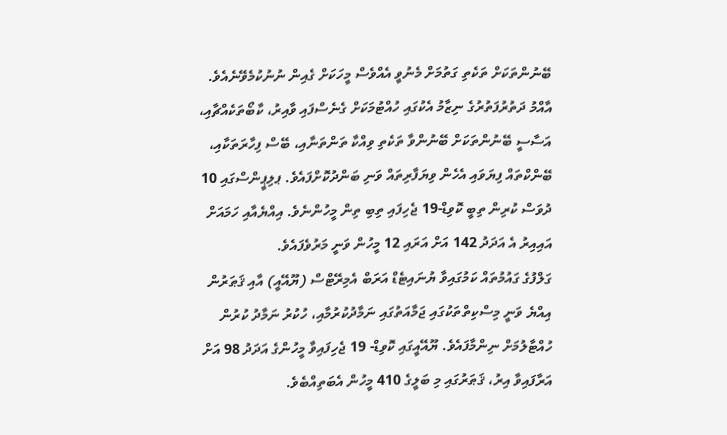ބޭނުންތަކަށް ތަކެތި ގަތުމަށް މެނުވީ އެއްވެސް މީހަކަށް ގެއިން ނުނުކުމެވޭނެއެވެ. އާއްމު ދަތުރުފަތުރުގެ ނިޒާމު އެކުގައި ހުއްޓުމަކަށް ގެނެސްފައި ވާއިރު، ކާބޯތަކެއްޗާއި، އަސާސީ ބޭނުންތަކަށް ބޭނުންވާ ތަކެތި ވިއްކާ ތަންތަނާއި، ބޭސް ފިހާރަތަކާއި، ބޭންކްތައް ފިޔަވައި އެހެން ވިޔަފާރިތައް ވަނި ބަންދުކޮށްފައެވެ. ޕލިޕީންސްގައި 10 ދުވަސް ކުރިން ތިބީ ކޮވިޑް-19 ޖެހިފައި ތިބި ތިން މީހުންނެވެ. އިއްޔެއާއި ހަމައަށް އައިއިރު އެ އަދަދު 142 އަށް އަރައި 12 މީހުން ވަނީ މަރުވެފައެވެ.
ގަލްފުގެ ގައުމުތައް ކަމުގައިވާ ޔުނައިޓެޑް އަރަބް އެމިރޭޓްސް (ޔޫއޭއީ) އާއި ޤަޠަރުން އިއްޔެ ވަނީ މިސްކިތްތަކުގައި ޖަމާއަތުގައި ނަމާދުކުރުމާއި، ހުކުރު ނަމާދު ކުރުން ހުއްޓާލުމަށް ނިންމާފައެވެ. ޔޫއޭއީގައި ކޮވިޑް- 19 ޖެހިފައިވާ މީހުންގެ އަދަދު 98 އަށް އަރާފައިވާ އިރު، ޤަޠަރުގައި މި ބަލީގެ 410 މީހުން އެބަތިއްބެވެ.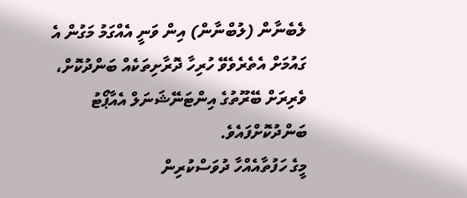ލެބެނާން (ލުބްނާން) އިން ވަނީ އެއްގަމު މަގުން އެ ގައުމަށް އެތެރެވެވޭ ހުރިހާ ދޮރާށިތަކެއް ބަންދުކޮށް، ވެރިރަށް ބޭރޫތުގެ އިންޓަނޭޝަނަލް އެއާޕޯޓު ބަންދުކޮށްފައެވެ.
މީގެ ހަފުތާއެއްހާ ދުވަސްކުރިން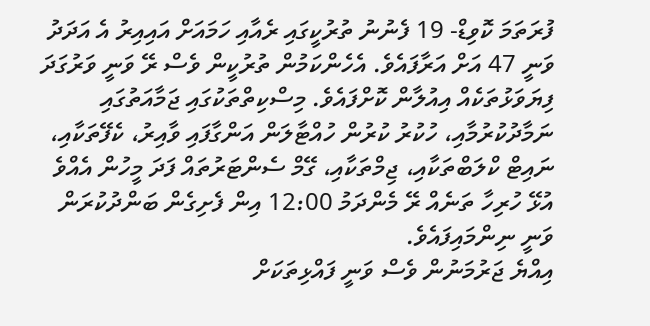ފުރަތަމަ ކޮވިޑް- 19 ފެނުނު ތުރުކީގައި ރެއާއި ހަމައަށް އައިއިރު އެ އަދަދު ވަނީ 47 އަށް އަރާފައެވެ. އެހެންކަމުން ތުރުކީން ވެސް ރޭ ވަނީ ވަރުގަދަ ފިޔަވަޅުތަކެއް އިއުލާން ކޮށްފައެވެ. މިސްކިތްތަކުގައި ޖަމާއަތުގައި ނަމާދުކުރުމާއި، ހުކުރު ކުރުން ހުއްޓާލަން އަންގާފައި ވާއިރު، ކެފޭތަކާއި، ނައިޓް ކްލަބްތަކާއި، ޖިމްތަކާއި، ގޭމް ސެންޓަރުތައް ފަދަ މީހުން އެއްވެ އުޅޭ ހުރިހާ ތަނެއް ރޭ މެންދަމު 12:00 އިން ފެށިގެން ބަންދުކުރަން ވަނީ ނިންމައިފައެވެ.
އިއްޔެ ޖަރުމަނުން ވެސް ވަނީ ފައްޅިތަކަށް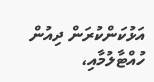އަޅުކަންކުރަން ދިއުން ހުއްޓާލުމާއި،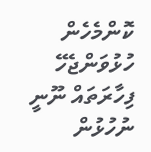ކޮންމެހެން ހުޅުވަންޖެހޭ ފިހާރަތައް ނޫނީ ނުހުޅުން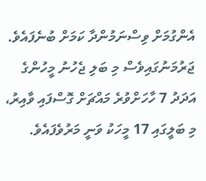އެންގުމަށް ވިސްނަމުންދާ ކަމަށް ބުނެފައެވެ. ޖަރުމަނުގައިވެސް މި ބަލި ޖެހުނު މީހުންގެ އަދަދު 7 ހާހަށްވުރެ މައްޗަށް ގޮސްފައި ވާއިރު، މި ބަލީގައި 17 މީހަކު ވަނީ މަރުވެފައެވެ.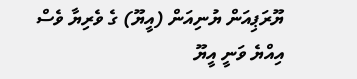ޔޫރަޕިއަން ޔުނިއަން (އީޔޫ) ގެ ވެރިޔާ ވެސް އިއްޔެ ވަނީ އީޔޫ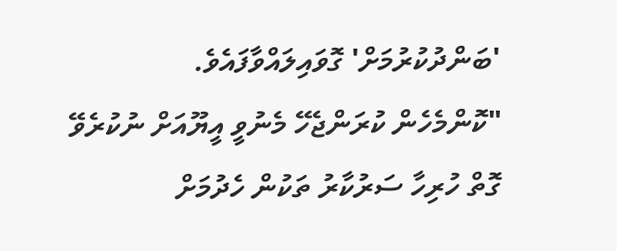'ބަންދުކުރުމަށް' ގޮވައިލައްވާފައެވެ.
"ކޮންމެހެން ކުރަންޖެހޭ މެނުވީ އީޔޫއަށް ނުކުރެވޭ ގޮތް ހުރިހާ ސަރުކާރު ތަކުން ހެދުމަށް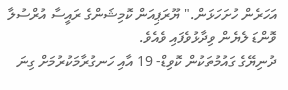އަހަރެން ހުށަހަޅަން." ޔޫރަޕިއަން ކޮމިޝަންގެ ރައީސާ އުރްސުލާ ވޮންޑަ ލެޔެން ވިދާޅުވެފައި ވެއެވެ.
ދުނިޔޭގެ ގައުމުތަކުން ކޮވިޑް- 19 އާއި ހަނގުރާމަކުރުމަށް ގިނަ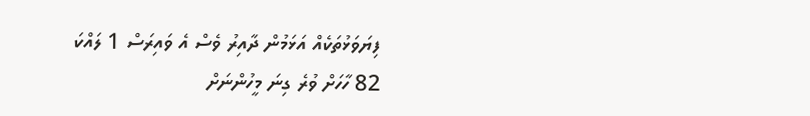ފިޔަވަޅުތަކެއް އަޅަމުން ދާއިރު ވެސް އެ ވައިރަސް 1 ލައްކަ 82 ހާހަށް ވުރެ ގިނަ މީހުންނަށް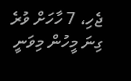ޖެހި، 7 ހާހަށް ވުރެ ގިނަ މީހުން މިވަނީ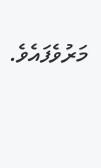މަރުވެފައެވެ.